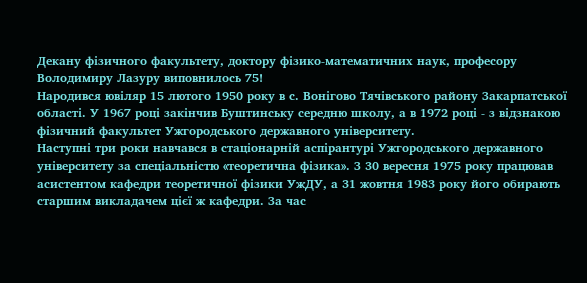Декану фізичного факультету, доктору фізико-математичних наук, професору Володимиру Лазуру виповнилось 75!
Народився ювіляр 15 лютого 1950 року в с. Вонігово Тячівського району Закарпатської області. У 1967 році закінчив Буштинську середню школу, а в 1972 році - з відзнакою фізичний факультет Ужгородського державного університету.
Наступні три роки навчався в стаціонарній аспірантурі Ужгородського державного університету за спеціальністю «теоретична фізика». З 30 вересня 1975 року працював асистентом кафедри теоретичної фізики УжДУ, а 31 жовтня 1983 року його обирають старшим викладачем цієї ж кафедри. За час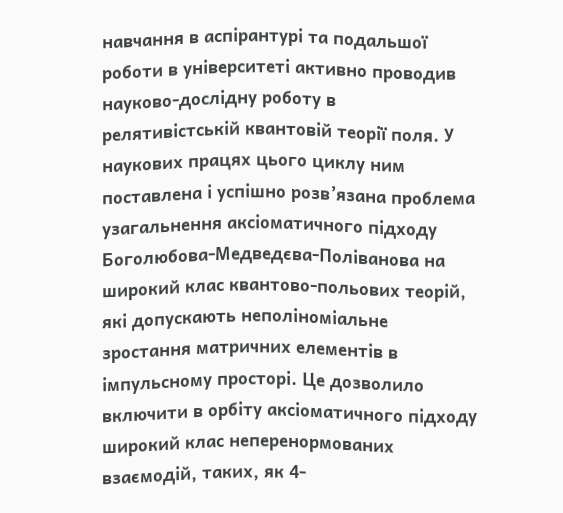навчання в аспірантурі та подальшої роботи в університеті активно проводив науково-дослідну роботу в релятивістській квантовій теорії поля. У наукових працях цього циклу ним поставлена і успішно розв’язана проблема узагальнення аксіоматичного підходу Боголюбова-Медведєва-Поліванова на широкий клас квантово-польових теорій, які допускають неполіноміальне зростання матричних елементів в імпульсному просторі. Це дозволило включити в орбіту аксіоматичного підходу широкий клас неперенормованих взаємодій, таких, як 4-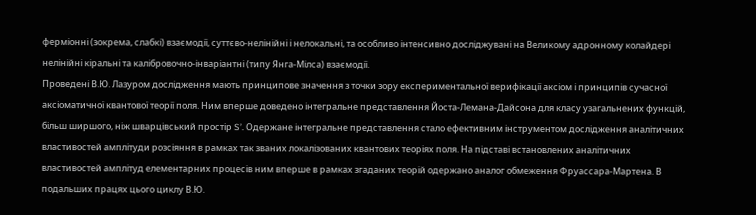ферміонні (зокрема, слабкі) взаємодії, суттєво-нелінійні і нелокальні, та особливо інтенсивно досліджувані на Великому адронному колайдері нелінійні кіральні та калібровочно-інваріантні (типу Янга-Мілса) взаємодії.
Проведені В.Ю. Лазуром дослідження мають принципове значення з точки зору експериментальної верифікації аксіом і принципів сучасної аксіоматичної квантової теорії поля. Ним вперше доведено інтегральне представлення Йоста-Лемана-Дайсона для класу узагальнених функцій, більш ширшого, ніж шварцівський простір S’. Одержане інтегральне представлення стало ефективним інструментом дослідження аналітичних властивостей амплітуди розсіяння в рамках так званих локалізованих квантових теоріях поля. На підставі встановлених аналітичних властивостей амплітуд елементарних процесів ним вперше в рамках згаданих теорій одержано аналог обмеження Фруассара-Мартена. В подальших працях цього циклу В.Ю.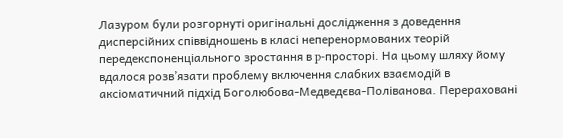Лазуром були розгорнуті оригінальні дослідження з доведення дисперсійних співвідношень в класі неперенормованих теорій передекспоненціального зростання в p-просторі. На цьому шляху йому вдалося розв’язати проблему включення слабких взаємодій в аксіоматичний підхід Боголюбова-Медведєва-Поліванова. Перераховані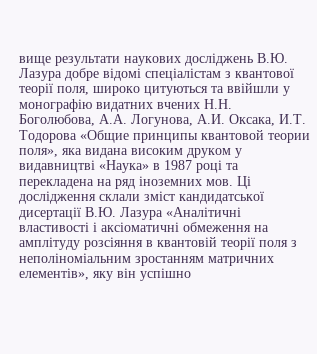вище результати наукових досліджень В.Ю. Лазура добре відомі спеціалістам з квантової теорії поля, широко цитуються та ввійшли у монографію видатних вчених Н.Н. Боголюбова, А.А. Логунова, А.И. Оксака, И.Т. Тодорова «Общие принципы квантовой теории поля», яка видана високим друком у видавництві «Наука» в 1987 році та перекладена на ряд іноземних мов. Ці дослідження склали зміст кандидатської дисертації В.Ю. Лазура «Аналітичні властивості і аксіоматичні обмеження на амплітуду розсіяння в квантовій теорії поля з неполіноміальним зростанням матричних елементів», яку він успішно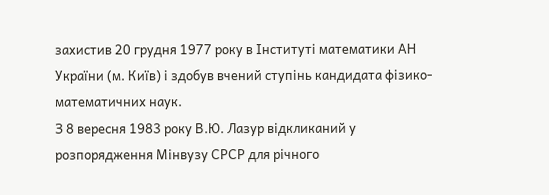захистив 20 грудня 1977 року в Інституті математики АН України (м. Київ) і здобув вчений ступінь кандидата фізико-математичних наук.
З 8 вересня 1983 року В.Ю. Лазур відкликаний у розпорядження Мінвузу СРСР для річного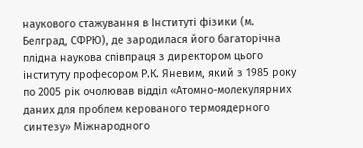наукового стажування в Інституті фізики (м. Белград, СФРЮ), де зародилася його багаторічна плідна наукова співпраця з директором цього інституту професором Р.К. Яневим, який з 1985 року по 2005 рік очолював відділ «Атомно-молекулярних даних для проблем керованого термоядерного синтезу» Міжнародного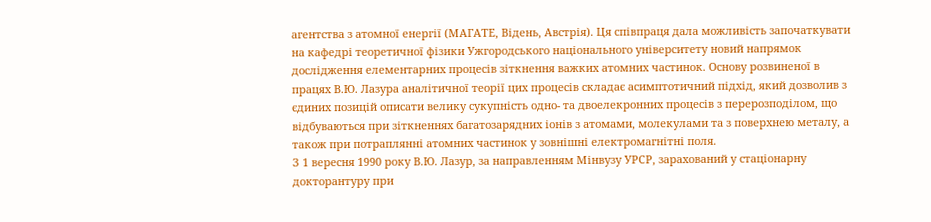агентства з атомної енергії (МАГАТЕ, Відень, Австрія). Ця співпраця дала можливість започаткувати на кафедрі теоретичної фізики Ужгородського національного університету новий напрямок дослідження елементарних процесів зіткнення важких атомних частинок. Основу розвиненої в працях В.Ю. Лазура аналітичної теорії цих процесів складає асимптотичний підхід, який дозволив з єдиних позицій описати велику сукупність одно- та двоелекронних процесів з перерозподілом, що відбуваються при зіткненнях багатозарядних іонів з атомами, молекулами та з поверхнею металу, а також при потраплянні атомних частинок у зовнішні електромагнітні поля.
З 1 вересня 1990 року В.Ю. Лазур, за направленням Мінвузу УРСР, зарахований у стаціонарну докторантуру при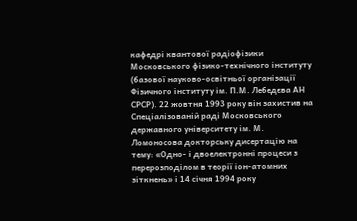кафедрі квантової радіофізики Московського фізико-технічного інституту (базової науково-освітньої організації Фізичного інституту ім. П.М. Лебедєва АН СРСР). 22 жовтня 1993 року він захистив на Спеціалізованій раді Московського державного університету ім. М. Ломоносова докторську дисертацію на тему: «Одно- і двоелектронні процеси з перерозподілом в теорії іон-атомних зіткнень» і 14 січня 1994 року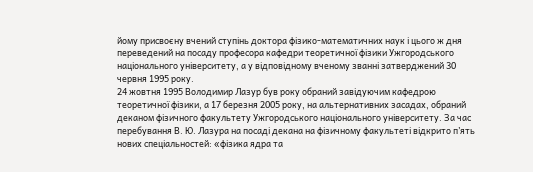йому присвоєну вчений ступінь доктора фізико-математичних наук і цього ж дня переведений на посаду професора кафедри теоретичної фізики Ужгородського національного університету, а у відповідному вченому званні затверджений 30 червня 1995 року.
24 жовтня 1995 Володимир Лазур був року обраний завідуючим кафедрою теоретичної фізики, а 17 березня 2005 року, на альтернативних засадах, обраний деканом фізичного факультету Ужгородського національного університету. За час перебування В. Ю. Лазура на посаді декана на фізичному факультеті відкрито п’ять нових спеціальностей: «фізика ядра та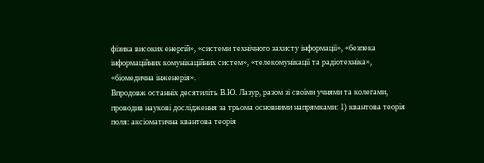фізика високих енергій», «системи технічного захисту інформації», «безпека інформаційних комунікаційних систем», «телекомунікації та радіотехніка», «біомедична інженерія».
Впродовж останніх десятиліть В.Ю. Лазур, разом зі своїми учнями та колегами, проводив наукові дослідження за трьома основними напрямками: 1) квантова теорія поля: аксіоматична квантова теорія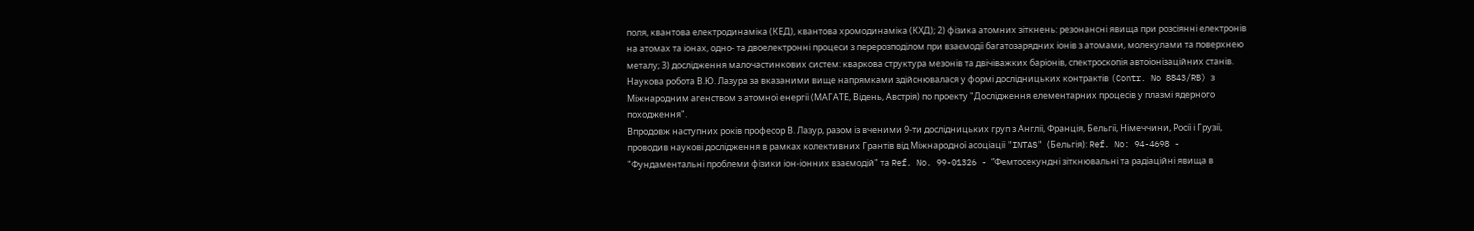поля, квантова електродинаміка (КЕД), квантова хромодинаміка (КХД); 2) фізика атомних зіткнень: резонансні явища при розсіянні електронів на атомах та іонах, одно- та двоелектронні процеси з перерозподілом при взаємодії багатозарядних іонів з атомами, молекулами та поверхнею металу; 3) дослідження малочастинкових систем: кваркова структура мезонів та двічіважких баріонів, спектроскопія автоіонізаційних станів. Наукова робота В.Ю. Лазура за вказаними вище напрямками здійснювалася у формі дослідницьких контрактів (Contr. No 8843/RB) з Міжнародним агенством з атомної енергії (МАГАТЕ, Відень, Австрія) по проекту "Дослідження елементарних процесів у плазмі ядерного походження".
Впродовж наступних років професор В. Лазур, разом із вченими 9-ти дослідницьких груп з Англії, Франція, Бельгії, Німеччини, Росії і Грузії, проводив наукові дослідження в рамках колективних Грантів від Міжнародної асоціації "INTAS" (Бельгія): Ref. No: 94-4698 - "Фундаментальні проблеми фізики іон-іонних взаємодій" та Ref. No. 99-01326 - ”Фемтосекундні зіткнювальні та радіаційні явища в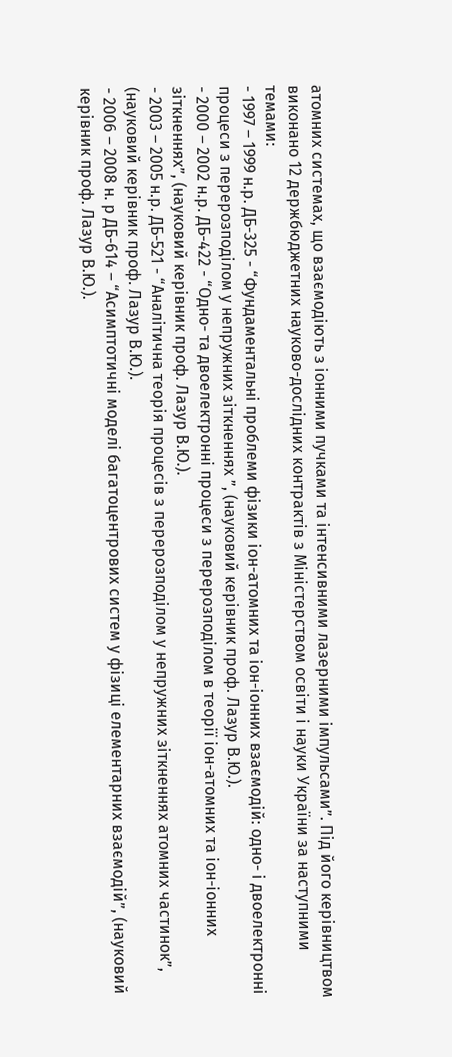атомних системах, що взаємодіють з іонними пучками та інтенсивними лазерними імпульсами”. Під його керівництвом виконано 12 держбюджетних науково-дослідних контрактів з Міністерством освіти і науки України за наступними темами:
- 1997 – 1999 н.р. ДБ-325 - “Фундаментальні проблеми фізики іон-атомних та іон-іонних взаємодій: одно- і двоелектронні процеси з перерозподілом у непружних зіткненнях ”, (науковий керівник проф. Лазур В.Ю.).
- 2000 – 2002 н.р. ДБ-422 - “Одно- та двоелектронні процеси з перерозподілом в теорії іон-атомних та іон-іонних зіткненнях”, (науковий керівник проф. Лазур В.Ю.).
- 2003 – 2005 н.р. ДБ-521 - “Аналітична теорія процесів з перерозподілом у непружних зіткненнях атомних частинок”, (науковий керівник проф. Лазур В.Ю.).
- 2006 – 2008 н. р ДБ-614 – “Асимптотичні моделі багатоцентрових систем у фізиці елементарних взаємодій”, (науковий керівник проф. Лазур В.Ю.).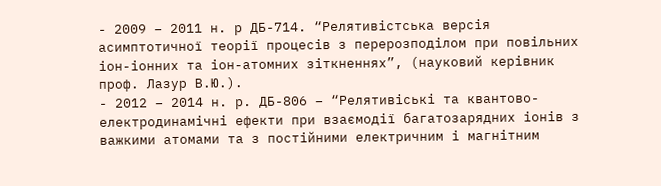- 2009 – 2011 н. р ДБ-714. “Релятивістська версія асимптотичної теорії процесів з перерозподілом при повільних іон-іонних та іон-атомних зіткненнях”, (науковий керівник проф. Лазур В.Ю.).
- 2012 – 2014 н. р. ДБ-806 – “Релятивіські та квантово-електродинамічні ефекти при взаємодії багатозарядних іонів з важкими атомами та з постійними електричним і магнітним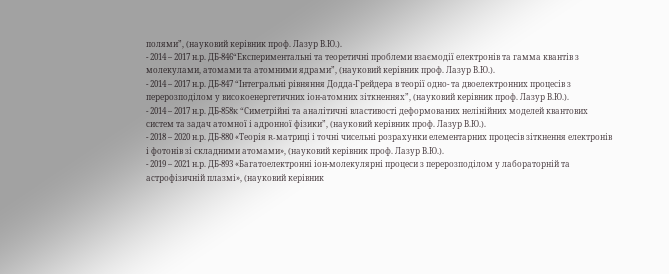полями”, (науковий керівник проф. Лазур В.Ю.).
- 2014 – 2017 н.р. ДБ-846“Експериментальні та теоретичні проблеми взаємодії електронів та гамма квантів з молекулами, атомами та атомними ядрами”, (науковий керівник проф. Лазур В.Ю.).
- 2014 – 2017 н.р. ДБ-847 “Інтегральні рівняння Додда-Грейдера в теорії одно- та двоелектронних процесів з перерозподілом у високоенергетичних іон-атомних зіткненнях”, (науковий керівник проф. Лазур В.Ю.).
- 2014 – 2017 н.р. ДБ-858K “Симетрійні та аналітичні властивості деформованих нелінійних моделей квантових систем та задач атомної і адронної фізики”, (науковий керівник проф. Лазур В.Ю.).
- 2018 – 2020 н.р. ДБ-880 «Теорія R-матриці і точні чисельні розрахунки елементарних процесів зіткнення електронів і фотонів зі складними атомами», (науковий керівник проф. Лазур В.Ю.).
- 2019 – 2021 н.р. ДБ-893 «Багатоелектронні іон-молекулярні процеси з перерозподілом у лабораторній та астрофізичній плазмі», (науковий керівник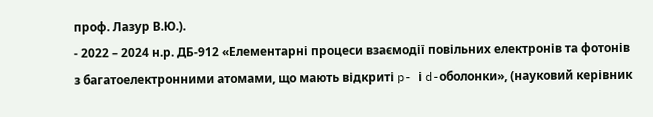проф. Лазур В.Ю.).
- 2022 – 2024 н.р. ДБ-912 «Елементарні процеси взаємодії повільних електронів та фотонів з багатоелектронними атомами, що мають відкриті p- і d-оболонки», (науковий керівник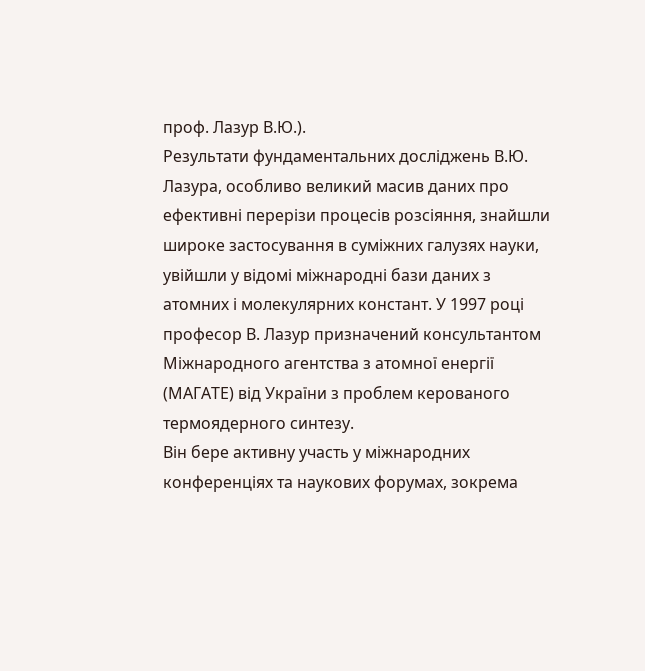проф. Лазур В.Ю.).
Результати фундаментальних досліджень В.Ю. Лазура, особливо великий масив даних про ефективні перерізи процесів розсіяння, знайшли широке застосування в суміжних галузях науки, увійшли у відомі міжнародні бази даних з атомних і молекулярних констант. У 1997 році професор В. Лазур призначений консультантом Міжнародного агентства з атомної енергії (МАГАТЕ) від України з проблем керованого термоядерного синтезу.
Він бере активну участь у міжнародних конференціях та наукових форумах, зокрема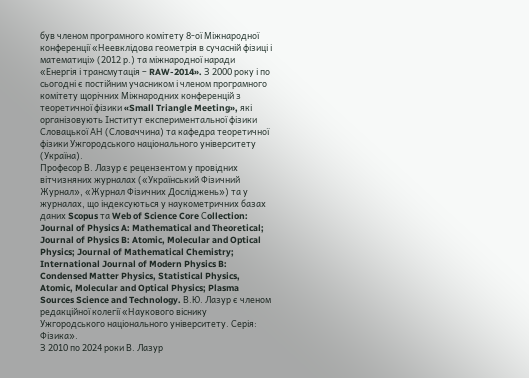був членом програмного комітету 8-ої Міжнародної конференції «Неевклідова геометрія в сучасній фізиці і математиці» (2012 р.) та міжнародної наради «Енергія і трансмутація – RAW-2014». З 2000 року і по сьогодні є постійним учасником і членом програмного комітету щорічних Міжнародних конференцій з теоретичної фізики «Small Triangle Meeting», які організовують Інститут експериментальної фізики Словацької АН (Словаччина) та кафедра теоретичної фізики Ужгородського національного університету (Україна).
Професор В. Лазур є рецензентом у провідних вітчизняних журналах («Український Фізичний Журнал», «Журнал Фізичних Досліджень») та у журналах, що індексуються у наукометричних базах даних Scopus та Web of Science Core Сollection: Journal of Physics A: Mathematical and Theoretical; Journal of Physics B: Atomic, Molecular and Optical Physics; Journal of Mathematical Chemistry; International Journal of Modern Physics B: Condensed Matter Physics, Statistical Physics, Atomic, Molecular and Optical Physics; Plasma Sources Science and Technology. В.Ю. Лазур є членом редакційної колегії «Наукового віснику Ужгородського національного університету. Серія: Фізика».
З 2010 по 2024 роки В. Лазур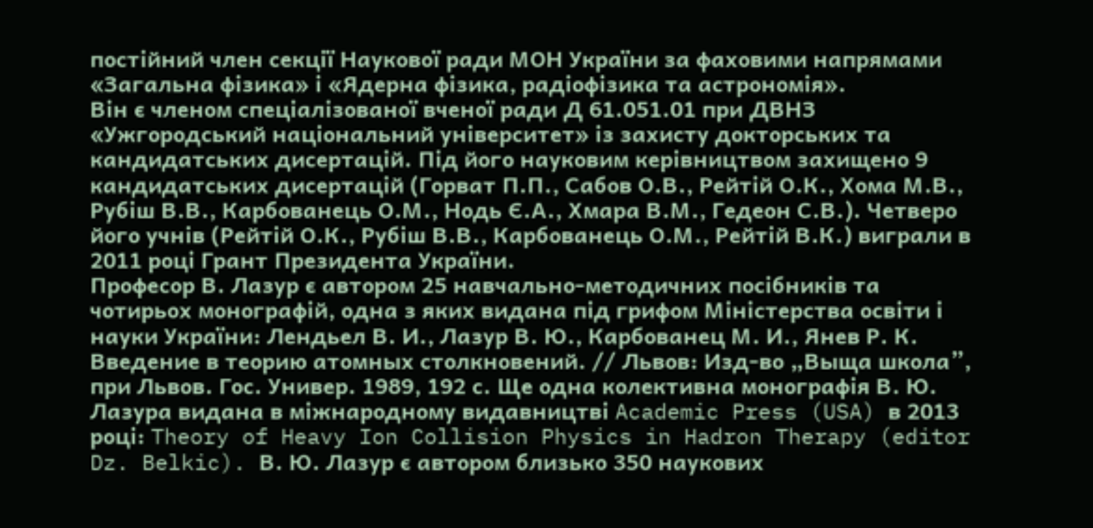постійний член секції Наукової ради МОН України за фаховими напрямами «Загальна фізика» і «Ядерна фізика, радіофізика та астрономія».
Він є членом спеціалізованої вченої ради Д 61.051.01 при ДВНЗ «Ужгородський національний університет» із захисту докторських та кандидатських дисертацій. Під його науковим керівництвом захищено 9 кандидатських дисертацій (Горват П.П., Сабов О.В., Рейтій О.К., Хома М.В., Рубіш В.В., Карбованець О.М., Нодь Є.А., Хмара В.М., Гедеон С.В.). Четверо його учнів (Рейтій О.К., Рубіш В.В., Карбованець О.М., Рейтій В.К.) виграли в 2011 році Грант Президента України.
Професор В. Лазур є автором 25 навчально-методичних посібників та чотирьох монографій, одна з яких видана під грифом Міністерства освіти і науки України: Лендьел В. И., Лазур В. Ю., Карбованец М. И., Янев Р. К. Введение в теорию атомных столкновений. // Львов: Изд-во „Выща школа”, при Львов. Гос. Универ. 1989, 192 с. Ще одна колективна монографія В. Ю. Лазура видана в міжнародному видавництві Academic Press (USA) в 2013 році: Theory of Heavy Ion Collision Physics in Hadron Therapy (editor Dz. Belkic). В. Ю. Лазур є автором близько 350 наукових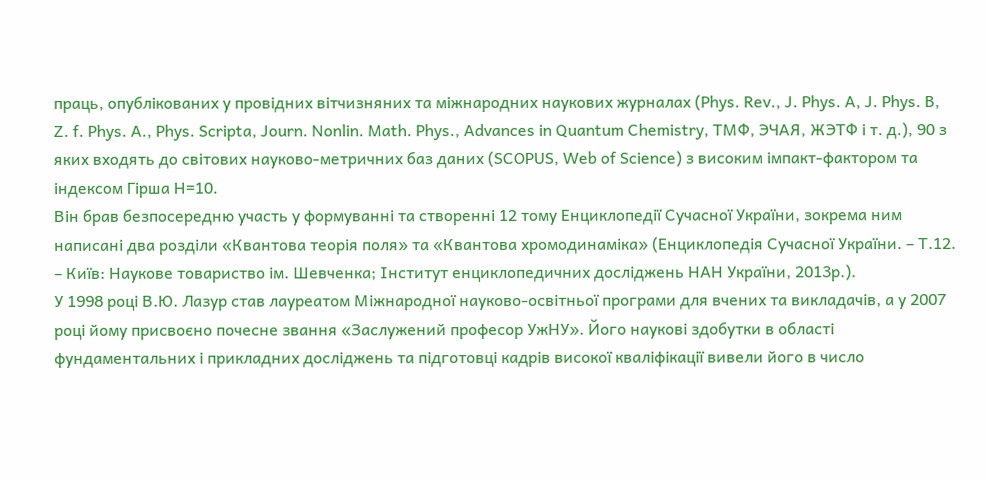праць, опублікованих у провідних вітчизняних та міжнародних наукових журналах (Phys. Rev., J. Phys. A, J. Phys. B, Z. f. Phys. A., Phys. Scripta, Journ. Nonlin. Math. Phys., Advances in Quantum Chemistry, ТМФ, ЭЧАЯ, ЖЭТФ і т. д.), 90 з яких входять до світових науково-метричних баз даних (SCOPUS, Web of Science) з високим імпакт-фактором та індексом Гірша Н=10.
Він брав безпосередню участь у формуванні та створенні 12 тому Енциклопедії Сучасної України, зокрема ним написані два розділи «Квантова теорія поля» та «Квантова хромодинаміка» (Енциклопедія Сучасної України. – Т.12. – Київ: Наукове товариство ім. Шевченка; Інститут енциклопедичних досліджень НАН України, 2013р.).
У 1998 році В.Ю. Лазур став лауреатом Міжнародної науково-освітньої програми для вчених та викладачів, а у 2007 році йому присвоєно почесне звання «Заслужений професор УжНУ». Його наукові здобутки в області фундаментальних і прикладних досліджень та підготовці кадрів високої кваліфікації вивели його в число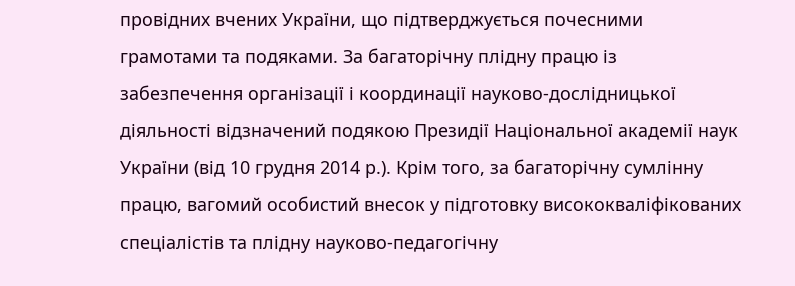провідних вчених України, що підтверджується почесними грамотами та подяками. За багаторічну плідну працю із забезпечення організації і координації науково-дослідницької діяльності відзначений подякою Президії Національної академії наук України (від 10 грудня 2014 р.). Крім того, за багаторічну сумлінну працю, вагомий особистий внесок у підготовку висококваліфікованих спеціалістів та плідну науково-педагогічну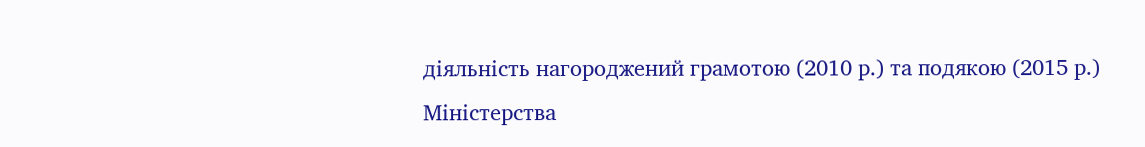діяльність нагороджений грамотою (2010 р.) та подякою (2015 р.) Міністерства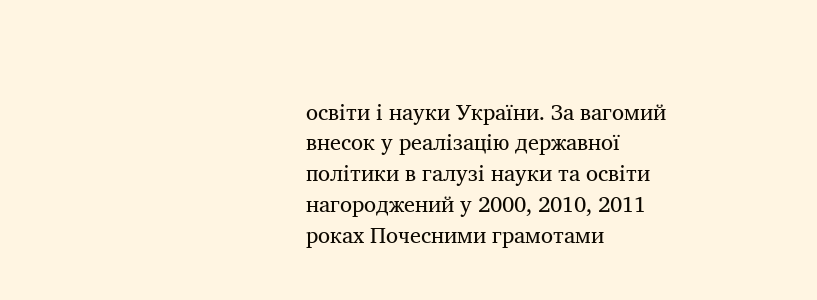освіти і науки України. За вагомий внесок у реалізацію державної політики в галузі науки та освіти нагороджений у 2000, 2010, 2011 роках Почесними грамотами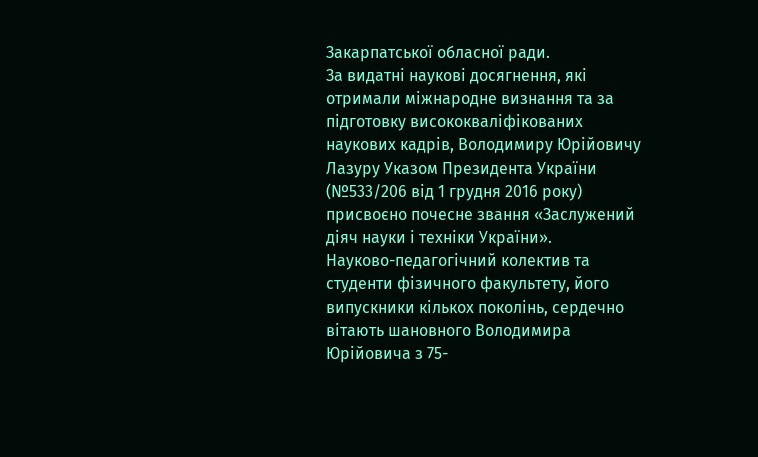Закарпатської обласної ради.
За видатні наукові досягнення, які отримали міжнародне визнання та за підготовку висококваліфікованих наукових кадрів, Володимиру Юрійовичу Лазуру Указом Президента України (№533/206 від 1 грудня 2016 року) присвоєно почесне звання «Заслужений діяч науки і техніки України».
Науково-педагогічний колектив та студенти фізичного факультету, його випускники кількох поколінь, сердечно вітають шановного Володимира Юрійовича з 75-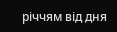річчям від дня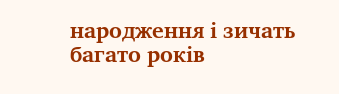народження і зичать багато років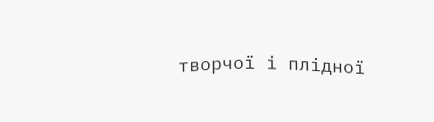творчої і плідної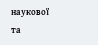наукової та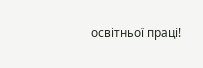освітньої праці!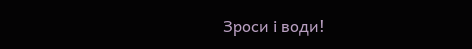Зроси і води!